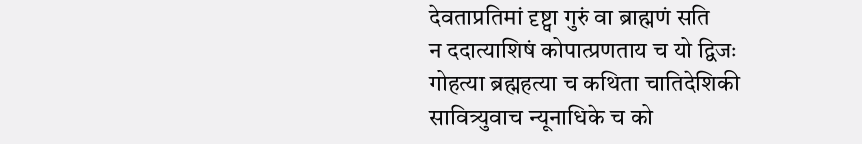देवताप्रतिमां दृष्ट्वा गुरुं वा ब्राह्मणं सति
न ददात्याशिषं कोपात्प्रणताय च यो द्विजः
गोहत्या ब्रह्महत्या च कथिता चातिदेशिकी
सावित्र्युवाच न्यूनाधिके च को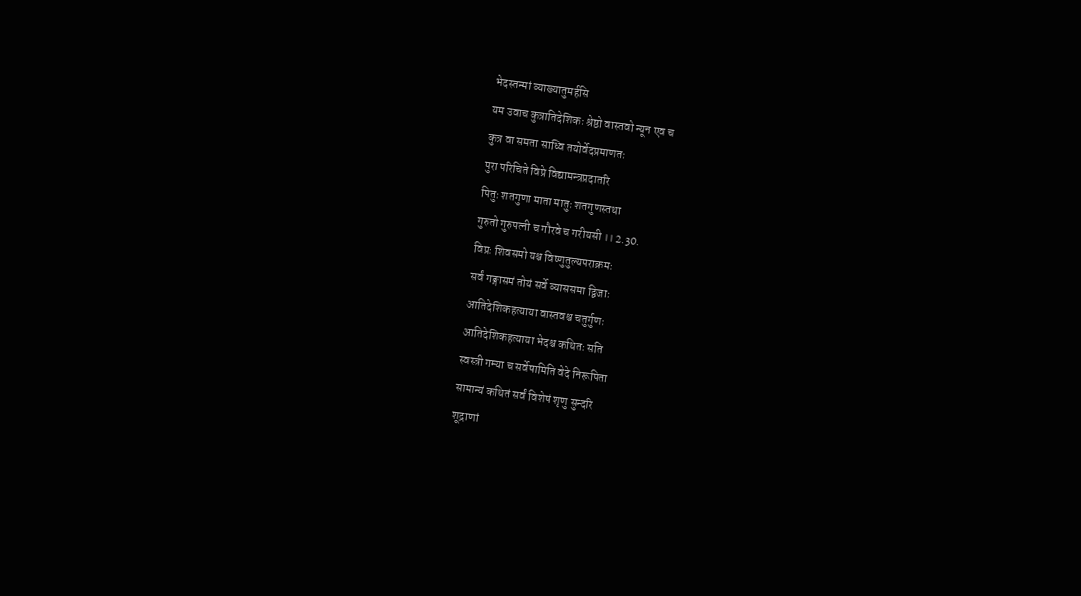भेदस्तन्मां व्याख्यातुमर्हसि
यम उवाच कुत्रातिदेशिकः श्रेष्ठो वास्तवो न्यून एव च
कुत्र वा समता साध्वि तयोर्वेदप्रमाणतः
पुरा परिचिते विप्रे विद्यामन्त्रप्रदातरि
पितुः शतगुणा माता मातुः शतगुणस्तथा
गुरुतो गुरुपत्नी च गौरवे च गरीयसी ।। 2.30.
विप्रः शिवसमो यश्च विष्णुतुल्यपराक्रमः
सर्वं गङ्गासमं तोयं सर्वे व्याससमा द्विजाः
आतिदेशिकहत्याया वास्तवश्च चतुर्गुणः
आतिदेशिकहत्याया भेदश्च कथितः सति
स्वस्त्री गम्या च सर्वेषामिति वेदे निरूपिता
सामान्यं कथितं सर्वं विशेषं शृणु सुन्दरि
शूद्राणां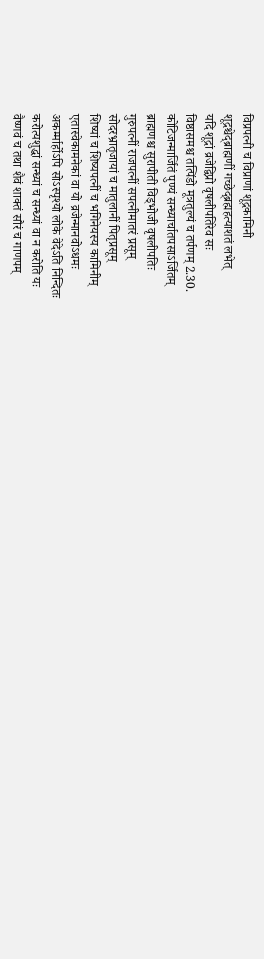विप्रपत्नी च विप्राणां शूद्रकामिनी
शूद्रश्चेद्ब्राह्मणीं गच्छेद्ब्रह्महत्याशतं लभेत्
यदि शूद्रां व्रजेद्विप्रो वृषलीपतिरेव सः
विष्ठासमश्च तत्पिंडो मूत्रतुल्यं च तर्पणम् 2.30.
कोटिजन्मार्जितं पुण्यं सन्ध्यार्चातपसाऽर्जितम्
ब्राह्मणश्च सुरापीती विड्भोजी वृषलीपतिः
गुरुपत्नीं राजपत्नीं सपत्नीमातरं प्रसूम्
सोदरभ्रातृजायां च मातुलानीं पितृप्रसूम्
शिष्यां च शिष्यपत्नीं च भगिनेयस्य कामिनीम्
एतास्वेकामनेकां वा यो व्रजेन्मानवोऽधमः
अकर्म्मार्होऽपि सोऽस्पृश्यो लोके वेदेऽति निन्दितः
करोत्यशुद्धां सन्ध्यां च सन्ध्यां वा न करोति यः
वैष्णवं च तथा शैवं शाक्तं सौरं च गाणपम्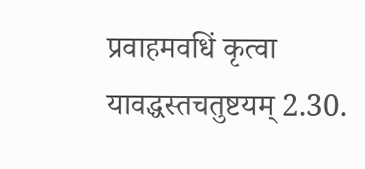प्रवाहमवधिं कृत्वा यावद्धस्तचतुष्टयम् 2.30.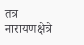तत्र नारायणक्षेत्रे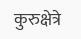कुरुक्षेत्रे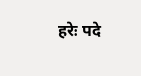हरेः पदे